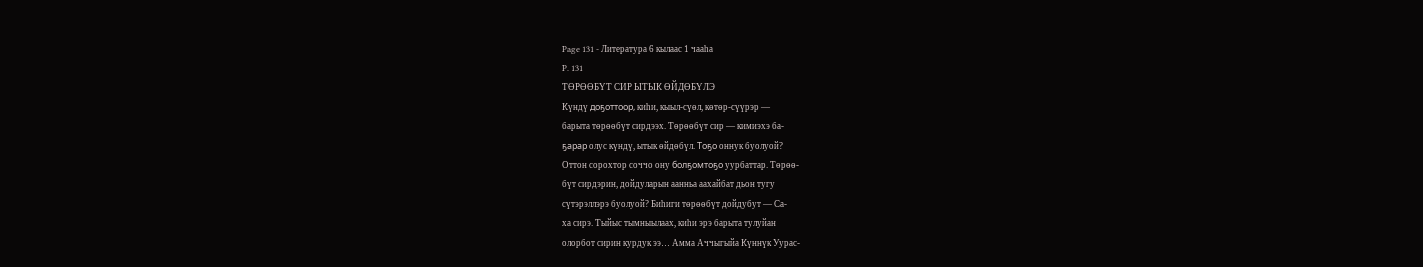Page 131 - Литература 6 кылаас 1 чааhа
P. 131
ТӨРӨӨБҮТ СИР ЫТЫК ӨЙДӨБҮЛЭ
Күндү доҕоттоор, киһи, кыыл-сүөл, көтөр-сүүрэр —
барыта төрөөбүт сирдээх. Төрөөбүт сир — кимиэхэ ба-
ҕарар олус күндү, ытык өйдөбүл. Тоҕо оннук буолуой?
Оттон сорохтор соччо ону болҕомтоҕо уурбаттар. Төрөө-
бүт сирдэрин, дойдуларын аанньа аахайбат дьон тугу
сүтэрэллэрэ буолуой? Биһиги төрөөбүт дойдубут — Са-
ха сирэ. Тыйыс тымныылаах, киһи эрэ барыта тулуйан
олорбот сирин курдук ээ… Амма Аччыгыйа Күннүк Уурас-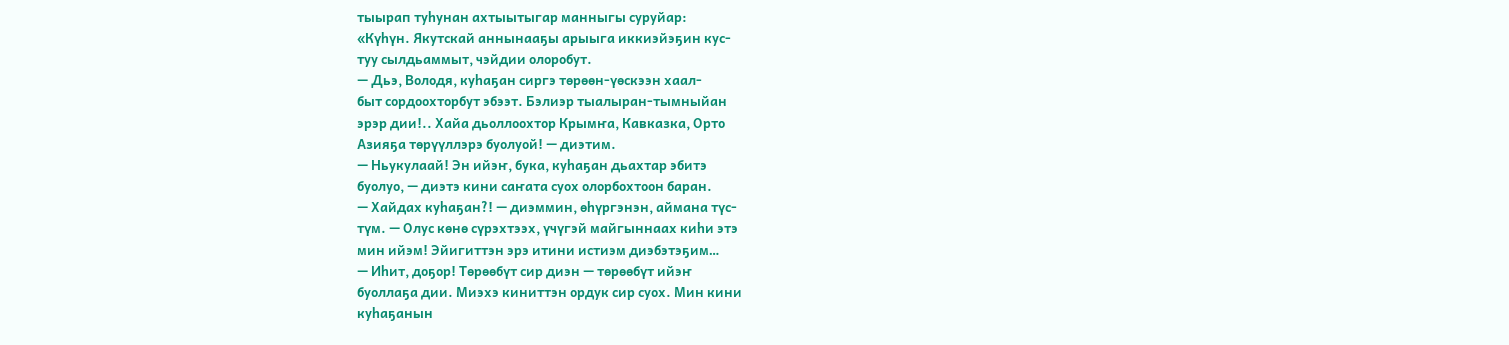тыырап туһунан ахтыытыгар манныгы суруйар:
«Күһүн. Якутскай аннынааҕы арыыга иккиэйэҕин кус-
туу сылдьаммыт, чэйдии олоробут.
— Дьэ, Володя, куһаҕан сиргэ төрөөн-үөскээн хаал-
быт сордоохторбут эбээт. Бэлиэр тыалыран-тымныйан
эрэр дии!.. Хайа дьоллоохтор Крымҥа, Кавказка, Орто
Азияҕа төрүүллэрэ буолуой! — диэтим.
— Ньукулаай! Эн ийэҥ, бука, куһаҕан дьахтар эбитэ
буолуо, — диэтэ кини саҥата суох олорбохтоон баран.
— Хайдах куһаҕан?! — диэммин, өһүргэнэн, аймана түс-
түм. — Олус көнө сүрэхтээх, үчүгэй майгыннаах киһи этэ
мин ийэм! Эйигиттэн эрэ итини истиэм диэбэтэҕим…
— Иһит, доҕор! Төрөөбүт сир диэн — төрөөбүт ийэҥ
буоллаҕа дии. Миэхэ киниттэн ордук сир суох. Мин кини
куһаҕанын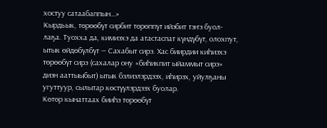хостуу сатаабаппын…»
Кырдьык, төрөөбүт сирбит төрөппүт ийэбит тэҥэ буол-
лаҕа. Туохха да, кимиэхэ да атастаспат күндүбүт, олохпут,
ытык өйдөбүлбүт — Сахабыт сирэ. Хас биирдии киһиэхэ
төрөөбүт сирэ (сахалар ону «биһикпит ыйаммыт сирэ»
диэн ааттыыбыт) ытык бэлиэлэрдээх, иһирэх, уйулҕаны
угуттуур, сылытар көстүүлэрдээх буолар.
Көтөр кынаттаах бииһэ төрөөбүт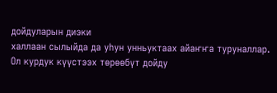дойдуларын диэки
халлаан сылыйда да уһун унньуктаах айаҥҥа туруналлар.
Ол курдук күүстээх төрөөбүт дойду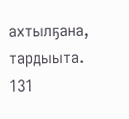ахтылҕана, тардыыта.
131